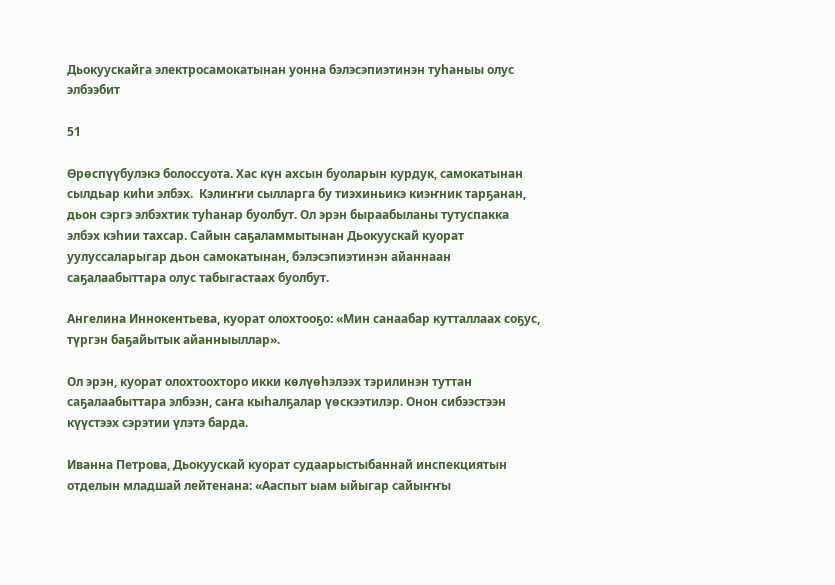Дьокуускайга электросамокатынан уонна бэлэсэпиэтинэн туһаныы олус элбээбит

51

Өрөспүүбулэкэ болоссуота. Хас күн ахсын буоларын курдук, самокатынан сылдьар киһи элбэх.  Кэлиҥҥи сылларга бу тиэхиньикэ киэҥник тарҕанан, дьон сэргэ элбэхтик туһанар буолбут. Ол эрэн быраабыланы тутуспакка элбэх кэһии тахсар. Сайын саҕаламмытынан Дьокуускай куорат уулуссаларыгар дьон самокатынан, бэлэсэпиэтинэн айаннаан саҕалаабыттара олус табыгастаах буолбут.

Ангелина Иннокентьева, куорат олохтооҕо: «Мин санаабар кутталлаах соҕус, түргэн баҕайытык айанныыллар».

Ол эрэн, куорат олохтоохторо икки көлүөһэлээх тэрилинэн туттан саҕалаабыттара элбээн, саҥа кыһалҕалар үөскээтилэр. Онон сибээстээн күүстээх сэрэтии үлэтэ барда.

Иванна Петрова, Дьокуускай куорат судаарыстыбаннай инспекциятын отделын младшай лейтенана: «Ааспыт ыам ыйыгар сайыҥҥы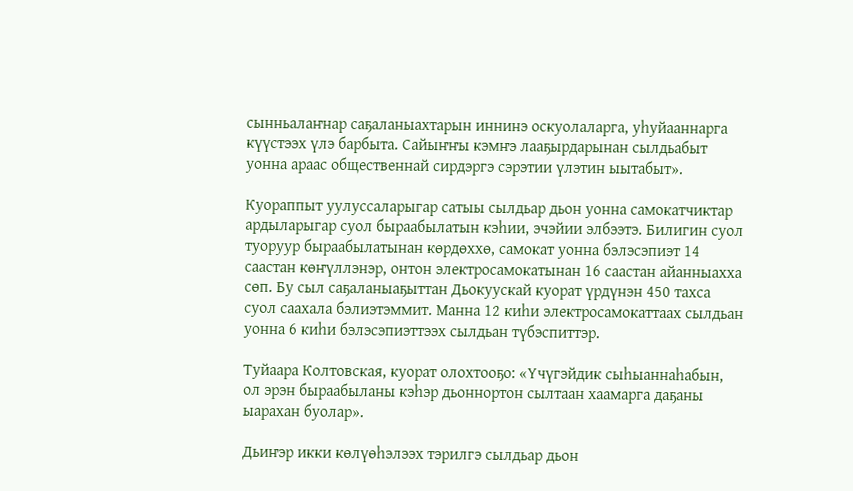сынньалаҥнар саҕаланыахтарын иннинэ оскуолаларга, уһуйааннарга күүстээх үлэ барбыта. Сайыҥҥы кэмҥэ лааҕырдарынан сылдьабыт уонна араас общественнай сирдэргэ сэрэтии үлэтин ыытабыт».

Куораппыт уулуссаларыгар сатыы сылдьар дьон уонна самокатчиктар ардыларыгар суол быраабылатын кэһии, эчэйии элбээтэ. Билигин суол туоруур быраабылатынан көрдөххө, самокат уонна бэлэсэпиэт 14 саастан көҥүллэнэр, онтон электросамокатынан 16 саастан айанныахха сөп. Бу сыл саҕаланыаҕыттан Дьокуускай куорат үрдүнэн 450 тахса суол саахала бэлиэтэммит. Манна 12 киһи электросамокаттаах сылдьан уонна 6 киһи бэлэсэпиэттээх сылдьан түбэспиттэр.

Туйаара Колтовская, куорат олохтооҕо: «Үчүгэйдик сыһыаннаһабын, ол эрэн быраабыланы кэһэр дьоннортон сылтаан хаамарга даҕаны ыарахан буолар».

Дьиҥэр икки көлүөһэлээх тэрилгэ сылдьар дьон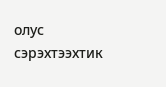олус сэрэхтээхтик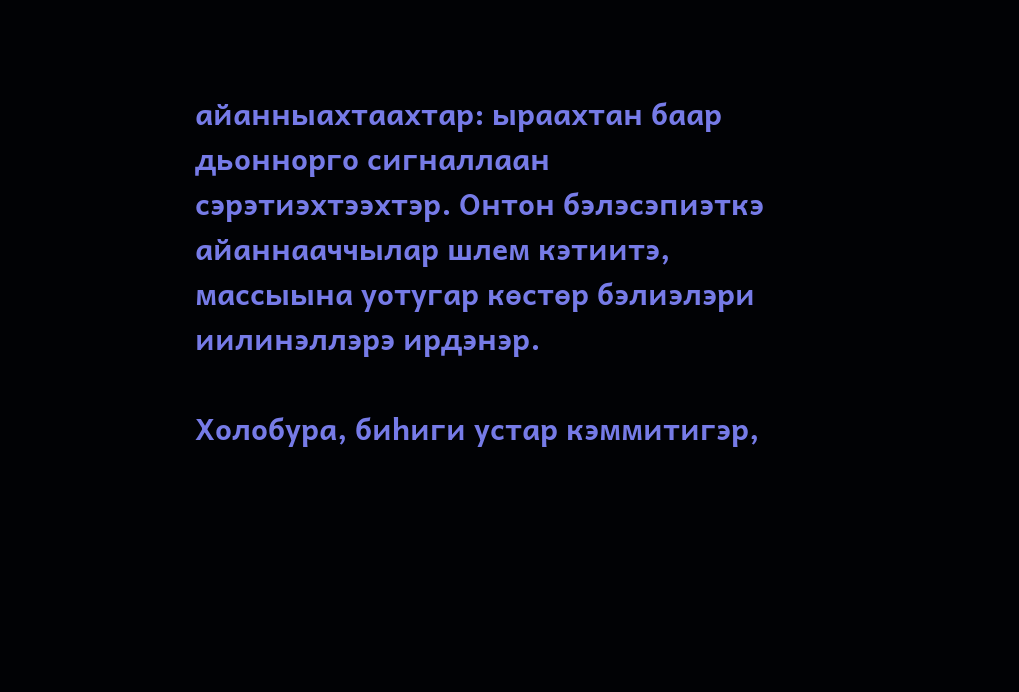айанныахтаахтар: ыраахтан баар дьоннорго сигналлаан сэрэтиэхтээхтэр. Онтон бэлэсэпиэткэ айаннааччылар шлем кэтиитэ, массыына уотугар көстөр бэлиэлэри иилинэллэрэ ирдэнэр.

Холобура, биһиги устар кэммитигэр,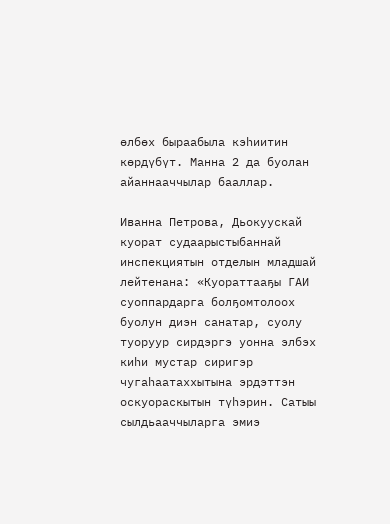өлбөх быраабыла кэһиитин көрдүбүт. Манна 2 да буолан айаннааччылар бааллар.

Иванна Петрова, Дьокуускай куорат судаарыстыбаннай инспекциятын отделын младшай лейтенана: «Куораттааҕы ГАИ суоппардарга болҕомтолоох буолун диэн санатар, суолу туоруур сирдэргэ уонна элбэх киһи мустар сиригэр чугаһаатаххытына эрдэттэн оскуораскытын түһэрин. Сатыы сылдьааччыларга эмиэ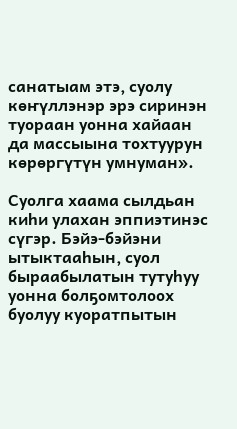санатыам этэ, суолу көҥүллэнэр эрэ сиринэн туораан уонна хайаан да массыына тохтуурун көрөргүтүн умнуман».

Суолга хаама сылдьан киһи улахан эппиэтинэс сүгэр. Бэйэ-бэйэни ытыктааһын, суол быраабылатын тутуһуу уонна болҕомтолоох буолуу куоратпытын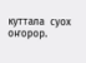куттала  суох оҥорор.